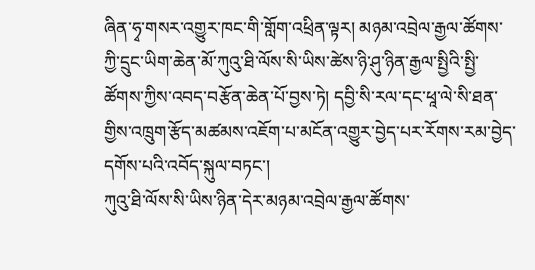ཞིན་ཧྭ་གསར་འགྱུར་ཁང་གི་གློག་འཕྲིན་ལྟར། མཉམ་འབྲེལ་རྒྱལ་ཚོགས་ཀྱི་དྲུང་ཡིག་ཆེན་མོ་ཀུའུ་ཐི་ལོས་སི་ཡིས་ཚེས་ཉི་ཤུ་ཉིན་རྒྱལ་སྤྱིའི་སྤྱི་ཚོགས་ཀྱིས་འབད་བརྩོན་ཆེན་པོ་བྱས་ཏེ། དབྱི་སི་རལ་དང་ཕཱ་ལེ་སི་ཐན་གྱིས་འཁྲུག་རྩོད་མཚམས་འཇོག་པ་མངོན་འགྱུར་བྱེད་པར་རོགས་རམ་བྱེད་དགོས་པའི་འབོད་སྐུལ་བཏང་།
ཀུའུ་ཐི་ལོས་སི་ཡིས་ཉིན་དེར་མཉམ་འབྲེལ་རྒྱལ་ཚོགས་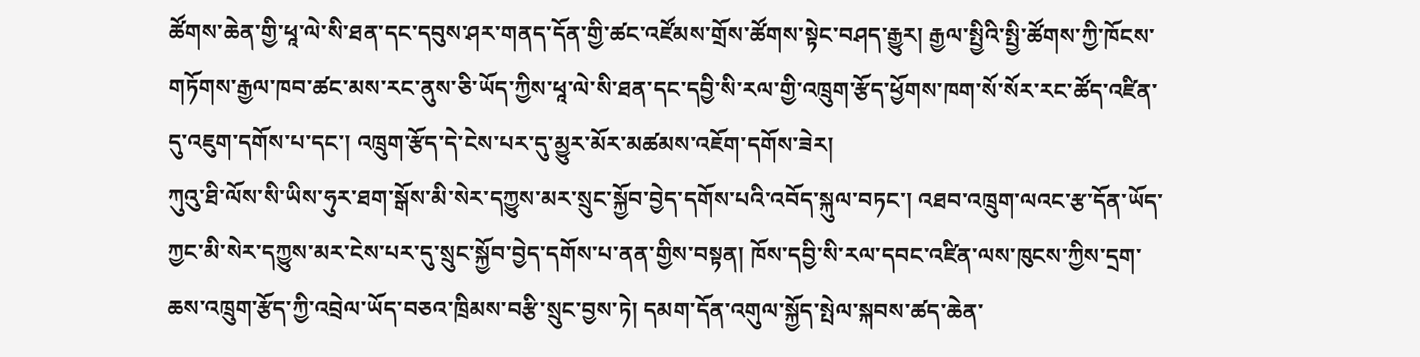ཚོགས་ཆེན་གྱི་ཕཱ་ལེ་སི་ཐན་དང་དབུས་ཤར་གནད་དོན་གྱི་ཚང་འཛོམས་གྲོས་ཚོགས་སྟེང་བཤད་རྒྱུར། རྒྱལ་སྤྱིའི་སྤྱི་ཚོགས་ཀྱི་ཁོངས་གཏོགས་རྒྱལ་ཁབ་ཚང་མས་རང་ནུས་ཅི་ཡོད་ཀྱིས་ཕཱ་ལེ་སི་ཐན་དང་དབྱི་སི་རལ་གྱི་འཁྲུག་རྩོད་ཕྱོགས་ཁག་སོ་སོར་རང་ཚོད་འཛིན་དུ་འཇུག་དགོས་པ་དང་། འཁྲུག་རྩོད་དེ་ངེས་པར་དུ་མྱུར་མོར་མཚམས་འཇོག་དགོས་ཟེར།
ཀུའུ་ཐི་ལོས་སི་ཡིས་ཧུར་ཐག་སྒོས་མི་སེར་དཀྱུས་མར་སྲུང་སྐྱོབ་བྱེད་དགོས་པའི་འབོད་སྐུལ་བཏང་། འཐབ་འཁྲུག་ལའང་རྩ་དོན་ཡོད་ཀྱང་མི་སེར་དཀྱུས་མར་ངེས་པར་དུ་སྲུང་སྐྱོབ་བྱེད་དགོས་པ་ནན་གྱིས་བསྟན། ཁོས་དབྱི་སི་རལ་དབང་འཛིན་ལས་ཁུངས་ཀྱིས་དྲག་ཆས་འཁྲུག་རྩོད་ཀྱི་འབྲེལ་ཡོད་བཅའ་ཁྲིམས་བརྩི་སྲུང་བྱས་ཏེ། དམག་དོན་འགུལ་སྐྱོད་སྤེལ་སྐབས་ཚད་ཆེན་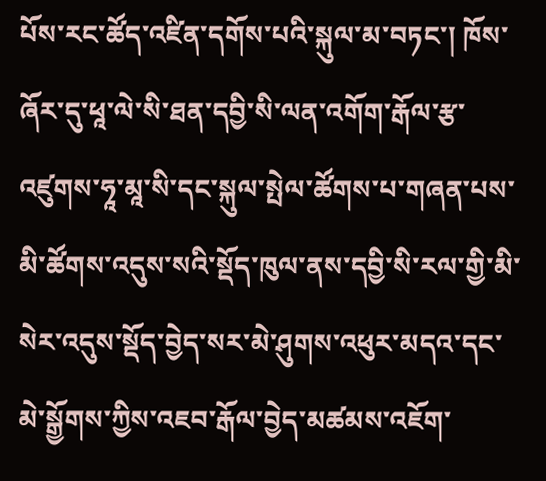པོས་རང་ཚོད་འཛིན་དགོས་པའི་སྐུལ་མ་བཏང་། ཁོས་ཞོར་དུ་ཕཱ་ལེ་སི་ཐན་དབྱི་སི་ལན་འགོག་རྒོལ་རྩ་འཛུགས་ཧཱ་མཱ་སི་དང་སྐུལ་སྤེལ་ཚོགས་པ་གཞན་པས་མི་ཚོགས་འདུས་སའི་སྡོད་ཁུལ་ནས་དབྱི་སི་རལ་གྱི་མི་སེར་འདུས་སྡོད་བྱེད་སར་མེ་ཤུགས་འཕུར་མདའ་དང་མེ་སྒྱོགས་ཀྱིས་འཇབ་རྒོལ་བྱེད་མཚམས་འཇོག་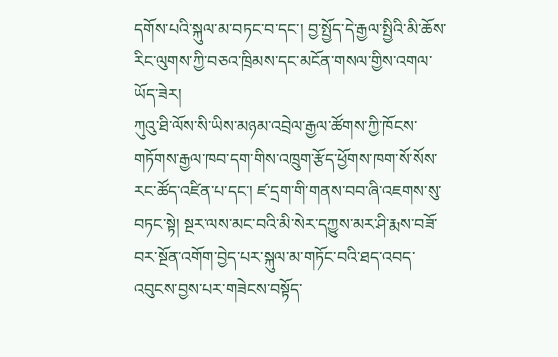དགོས་པའི་སྐུལ་མ་བཏང་བ་དང་། བྱ་སྤྱོད་དེ་རྒྱལ་སྤྱིའི་མི་ཆོས་རིང་ལུགས་ཀྱི་བཅའ་ཁྲིམས་དང་མངོན་གསལ་གྱིས་འགལ་ཡོད་ཟེར།
ཀུའུ་ཐི་ལོས་སི་ཡིས་མཉམ་འབྲེལ་རྒྱལ་ཚོགས་ཀྱི་ཁོངས་གཏོགས་རྒྱལ་ཁབ་དག་གིས་འཁྲུག་རྩོད་ཕྱོགས་ཁག་སོ་སོས་རང་ཚོད་འཛིན་པ་དང་། ཛ་དྲག་གི་གནས་བབ་ཞི་འཇགས་སུ་བཏང་སྟེ། སྔར་ལས་མང་བའི་མི་སེར་དཀྱུས་མར་ཤི་རྨས་བཟོ་བར་སྔོན་འགོག་བྱེད་པར་སྐུལ་མ་གཏོང་བའི་ཐད་འབད་འབུངས་བྱས་པར་གཟེངས་བསྟོད་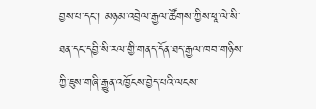བྱས་པ་དང་། མཉམ་འབྲེལ་རྒྱལ་ཚོགས་ཀྱིས་ཕཱ་ལེ་སི་ཐན་དང་དབྱི་སི་རལ་གྱི་གནད་དོན་ཐད་རྒྱལ་ཁབ་གཉིས་ཀྱི་ཇུས་གཞི་རྒྱུན་འཁྱོངས་བྱེད་པའི་ལངས་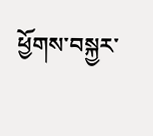ཕྱོགས་བསྐྱར་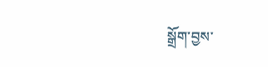སྒྲོག་བྱས་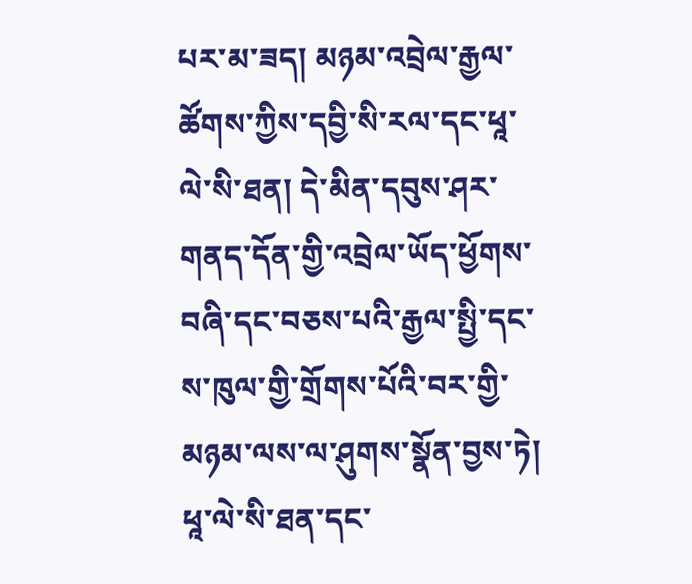པར་མ་ཟད། མཉམ་འབྲེལ་རྒྱལ་ཚོགས་ཀྱིས་དབྱི་སི་རལ་དང་ཕཱ་ལེ་སི་ཐན། དེ་མིན་དབུས་ཤར་གནད་དོན་གྱི་འབྲེལ་ཡོད་ཕྱོགས་བཞི་དང་བཅས་པའི་རྒྱལ་སྤྱི་དང་ས་ཁུལ་གྱི་གྲོགས་པོའི་བར་གྱི་མཉམ་ལས་ལ་ཤུགས་སྣོན་བྱས་ཏེ། ཕཱ་ལེ་སི་ཐན་དང་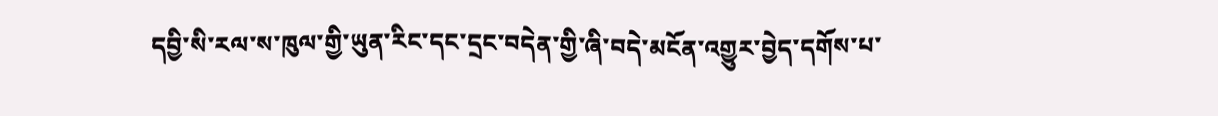དབྱི་སི་རལ་ས་ཁུལ་གྱི་ཡུན་རིང་དང་དྲང་བདེན་གྱི་ཞི་བདེ་མངོན་འགྱུར་བྱེད་དགོས་པ་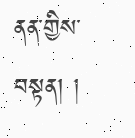ནན་གྱིས་བསྟན། །